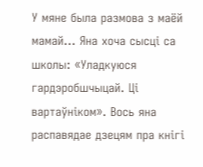У мяне была размова з маёй мамай… Яна хоча сысці са школы: «Уладкуюся гардэробшчыцай. Ці вартаўніком». Вось яна распавядае дзецям пра кнігі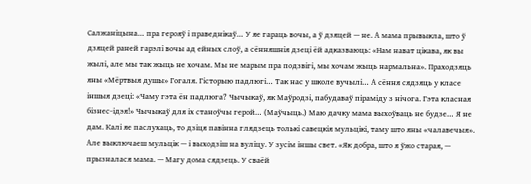Салжаніцына… пра герояў і праведнікаў… У яе гараць вочы, а ў дзяцей — не. А мама прывыкла, што ў дзяцей раней гарэлі вочы ад ейных слоў, а сённяшнія дзеці ёй адказваюць: «Нам нават цікава, як вы жылі, але мы так жыць не хочам. Мы не марым пра подзвігі, мы хочам жыць нармальна». Праходзяць яны «Мёртвыя душы» Гогаля. Гісторыю падлюгі… Так нас у школе вучылі… А сёння сядзяць у класе іншыя дзеці: «Чаму гэта ён падлюга? Чычыкаў, як Маўродзі, пабудаваў піраміду з нічога. Гэта класная бізнес-ідэя!» Чычыкаў для іх станоўчы герой… (Маўчыць.) Маю дачку мама выхоўваць не будзе… Я не дам. Калі яе паслухаць, то дзіця павінна глядзець толькі савецкія мульцікі, таму што яны «чалавечыя». Але выключаеш мульцік — і выходзіш на вуліцу. У зусім іншы свет. «Як добра, што я ўжо старая, — прызналася мама. — Магу дома сядзець. У сваёй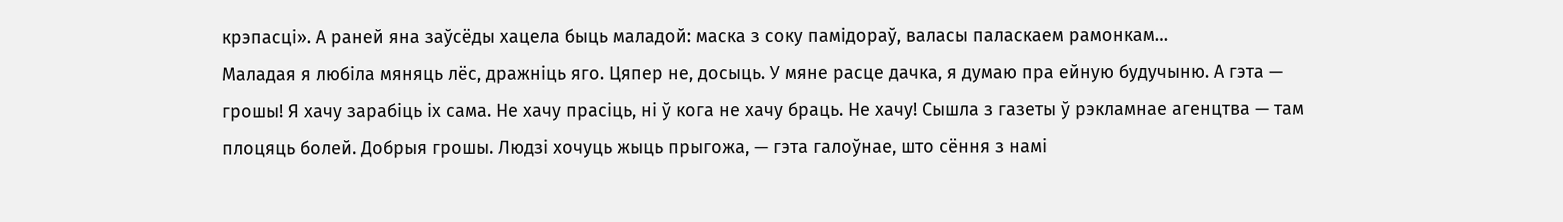крэпасці». А раней яна заўсёды хацела быць маладой: маска з соку памідораў, валасы паласкаем рамонкам…
Маладая я любіла мяняць лёс, дражніць яго. Цяпер не, досыць. У мяне расце дачка, я думаю пра ейную будучыню. А гэта — грошы! Я хачу зарабіць іх сама. Не хачу прасіць, ні ў кога не хачу браць. Не хачу! Сышла з газеты ў рэкламнае агенцтва — там плоцяць болей. Добрыя грошы. Людзі хочуць жыць прыгожа, — гэта галоўнае, што сёння з намі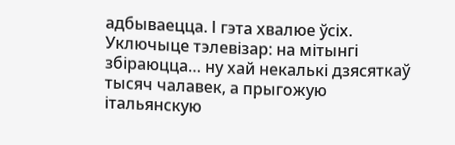адбываецца. І гэта хвалюе ўсіх. Уключыце тэлевізар: на мітынгі збіраюцца… ну хай некалькі дзясяткаў тысяч чалавек, а прыгожую італьянскую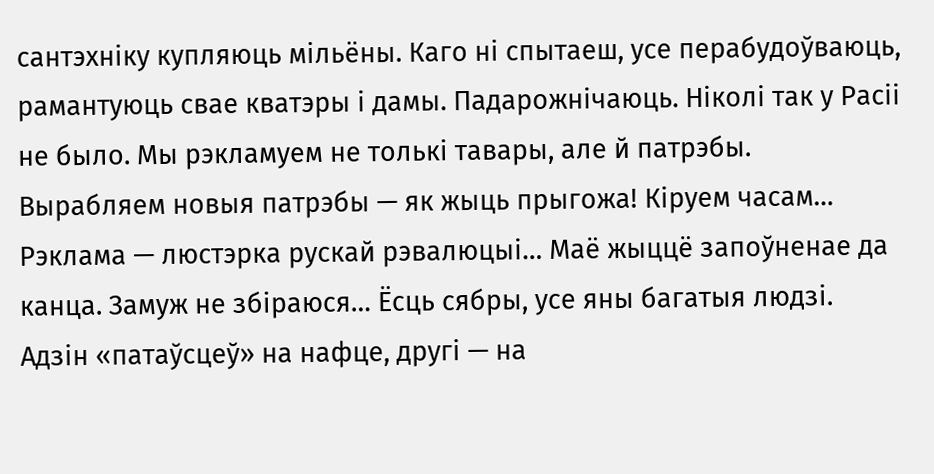сантэхніку купляюць мільёны. Каго ні спытаеш, усе перабудоўваюць, рамантуюць свае кватэры і дамы. Падарожнічаюць. Ніколі так у Расіі не было. Мы рэкламуем не толькі тавары, але й патрэбы. Вырабляем новыя патрэбы — як жыць прыгожа! Кіруем часам… Рэклама — люстэрка рускай рэвалюцыі… Маё жыццё запоўненае да канца. Замуж не збіраюся… Ёсць сябры, усе яны багатыя людзі. Адзін «патаўсцеў» на нафце, другі — на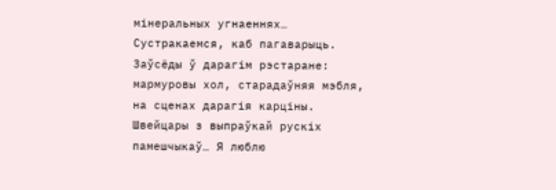мінеральных угнаеннях… Сустракаемся, каб пагаварыць. Заўсёды ў дарагім рэстаране: мармуровы хол, старадаўняя мэбля, на сценах дарагія карціны. Швейцары з выпраўкай рускіх памешчыкаў… Я люблю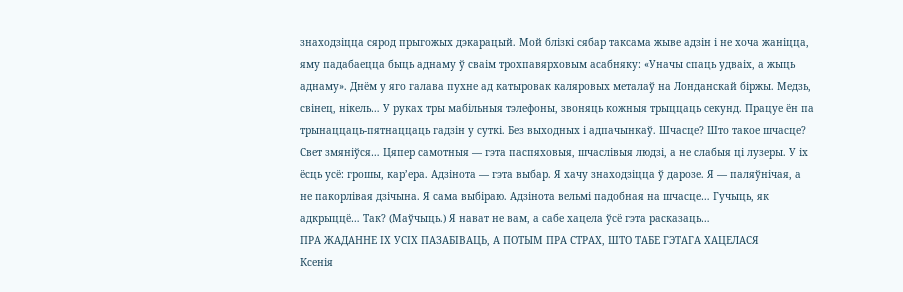знаходзіцца сярод прыгожых дэкарацый. Мой блізкі сябар таксама жыве адзін і не хоча жаніцца, яму падабаецца быць аднаму ў сваім трохпавярховым асабняку: «Уначы спаць удваіх, а жыць аднаму». Днём у яго галава пухне ад катыровак каляровых металаў на Лонданскай біржы. Медзь, свінец, нікель… У руках тры мабільныя тэлефоны, звоняць кожныя трыццаць секунд. Працуе ён па трынаццаць-пятнаццаць гадзін у суткі. Без выходных і адпачынкаў. Шчасце? Што такое шчасце? Свет змяніўся… Цяпер самотныя — гэта паспяховыя, шчаслівыя людзі, а не слабыя ці лузеры. У іх ёсць усё: грошы, кар’ера. Адзінота — гэта выбар. Я хачу знаходзіцца ў дарозе. Я — паляўнічая, а не пакорлівая дзічына. Я сама выбіраю. Адзінота вельмі падобная на шчасце… Гучыць, як адкрыццё… Так? (Маўчыць.) Я нават не вам, а сабе хацела ўсё гэта расказаць…
ПРА ЖАДАННЕ ІХ УСІХ ПАЗАБІВАЦЬ, А ПОТЫМ ПРА СТРАХ, ШТО ТАБЕ ГЭТАГА ХАЦЕЛАСЯ
Ксенія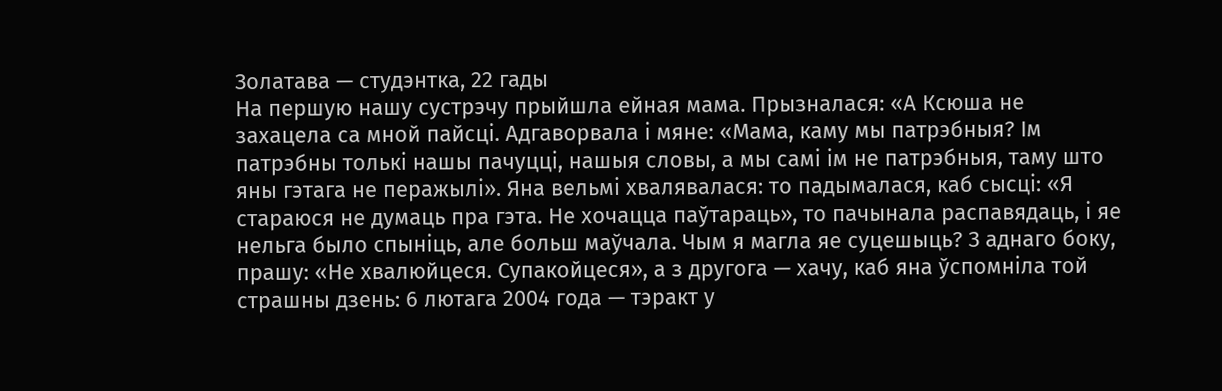Золатава — студэнтка, 22 гады
На першую нашу сустрэчу прыйшла ейная мама. Прызналася: «А Ксюша не захацела са мной пайсці. Адгаворвала і мяне: «Мама, каму мы патрэбныя? Ім патрэбны толькі нашы пачуцці, нашыя словы, а мы самі ім не патрэбныя, таму што яны гэтага не перажылі». Яна вельмі хвалявалася: то падымалася, каб сысці: «Я стараюся не думаць пра гэта. Не хочацца паўтараць», то пачынала распавядаць, і яе нельга было спыніць, але больш маўчала. Чым я магла яе суцешыць? З аднаго боку, прашу: «Не хвалюйцеся. Супакойцеся», а з другога — хачу, каб яна ўспомніла той страшны дзень: 6 лютага 2004 года — тэракт у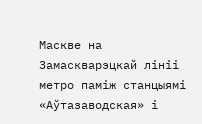Маскве на Замаскварэцкай лініі метро паміж станцыямі «Аўтазаводская» і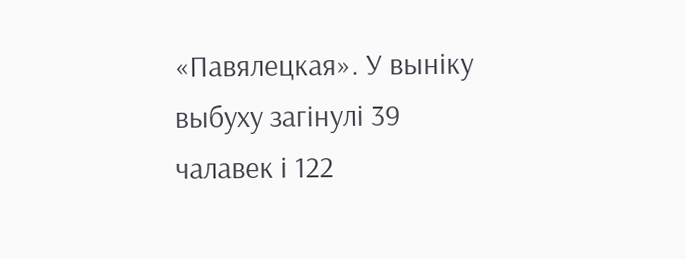«Павялецкая». У выніку выбуху загінулі 39 чалавек і 122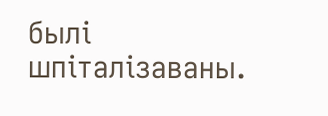былі шпіталізаваны.